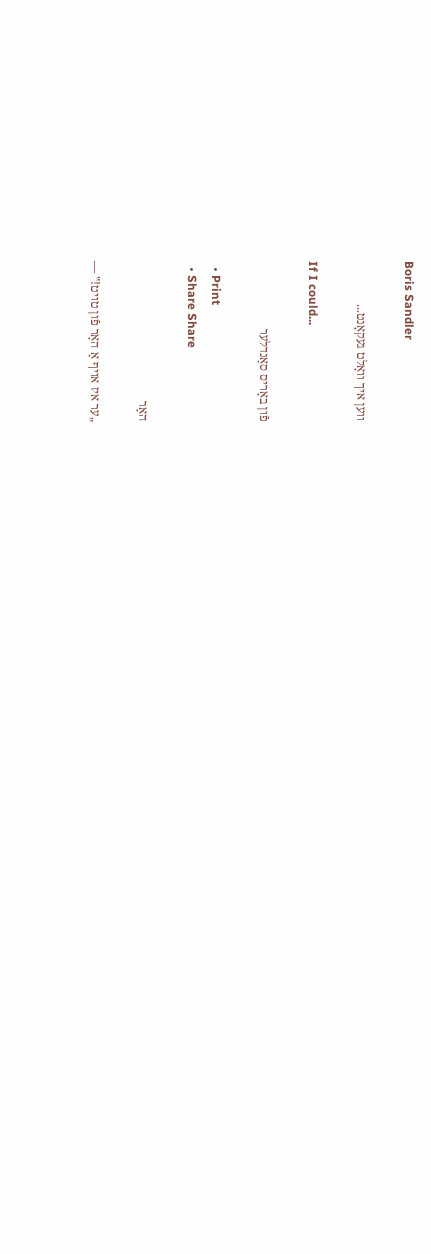Boris Sandler

ווען איך וואָלט געקאָנט...

If I could...

פֿון באָריס סאַנדלער

  • Print
  • Share Share

האָר

„ער איז אויף אַ האָר פֿון טויט!‟ —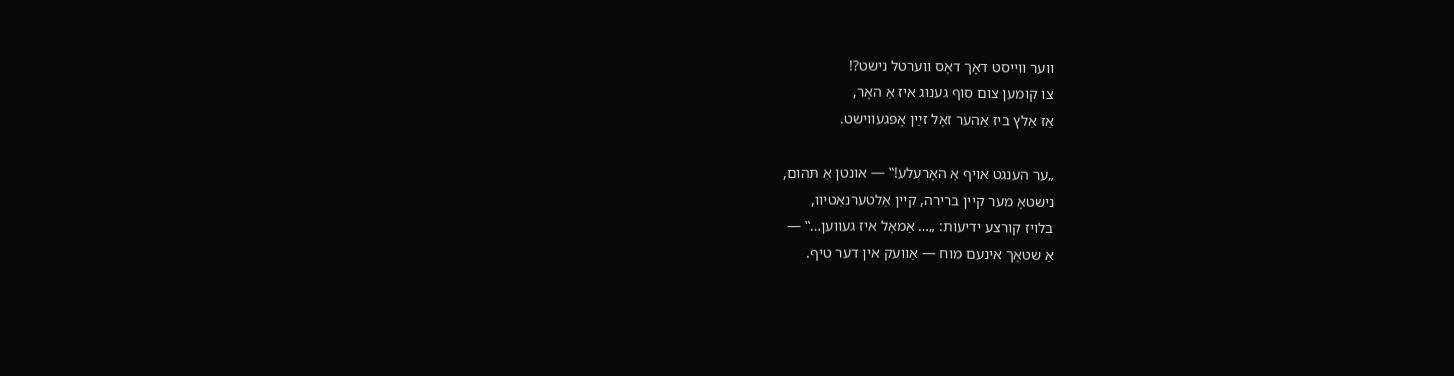ווער ווייסט דאָך דאָס ווערטל נישט?!
צו קומען צום סוף גענוג איז אַ האָר,
אַז אַלץ ביז אַהער זאָל זײַן אָפּגעווישט.

„ער הענגט אויף אַ האָרעלע!‟ — אונטן אַ תּהום,
נישטאָ מער קיין ברירה, קיין אַלטערנאַטיוו,
בלויז קורצע ידיעות: „… אַמאָל איז געווען…‟ —
אַ שטאָך אינעם מוח — אַוועק אין דער טיף.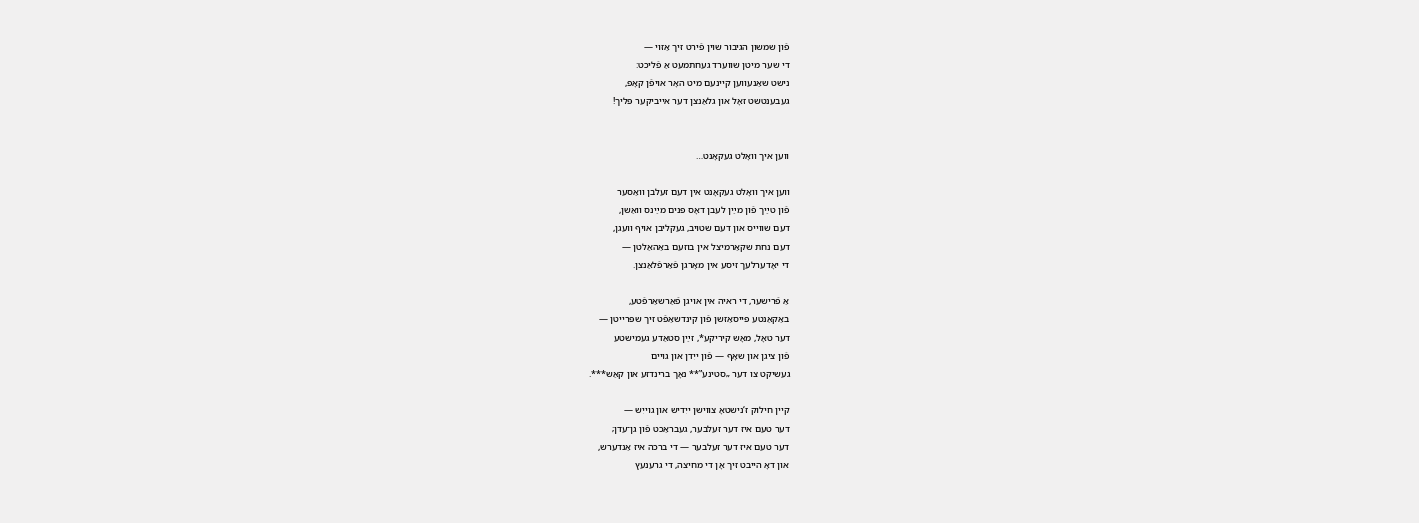פֿון שמשון הגיבור שוין פֿירט זיך אַזוי —
די שער מיטן שווערד געחתמעט אַ פֿליכט:
נישט שאַנעווען קיינעם מיט האָר אויפֿן קאָפּ,
געבענטשט זאָל און גלאַנצן דער אייביקער פּליך!


ווען איך וואָלט געקאָנט…

ווען איך וואָלט געקאָנט אין דעם זעלבן וואַסער
פֿון טײַך פֿון מײַן לעבן דאָס פּנים מײַנס וואַשן,
דעם שווייס און דעם שטויב, געקליבן אויף וועגן,
דעם נחת שקאַרמיצל אין בוזעם באַהאַלטן —
די יאָדערלעך זיסע אין מאָרגן פֿאַרפֿלאַנצן.

אַ פֿרישער, די ראיה אין אויגן פֿאַרשאַרפֿטע,
באַקאַנטע פּייסאַזשן פֿון קינדשאַפֿט זיך שפּרייטן —
דער טאָל, מאָש קיריקע*, זײַן סטאַדע געמישטע
פֿון ציגן און שאָף — פֿון ייִדן און גויים
געשיקט צו דער „סטינע‟** נאָך ברינדזע און קאַש***.

קיין חילוק ז‘נישטאָ צווישן ייִדיש און גוייִש —
דער טעם איז דער זעלבער, געבראַכט פֿון גן־עדן;
דער טעם איז דער זעלבער — די ברכה איז אַנדערש,
און דאָ הייבט זיך אָן די מחיצה, די גרענעץ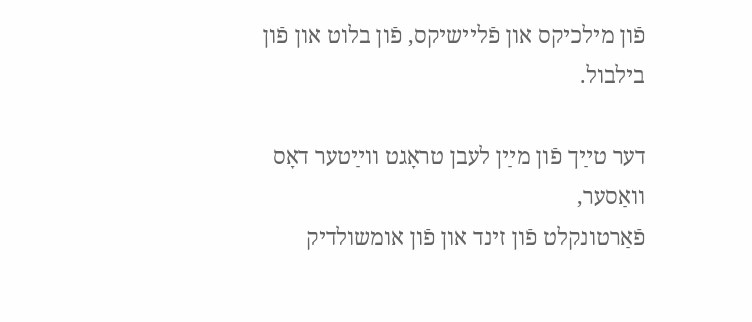פֿון מילכיקס און פֿליישיקס, פֿון בלוט און פֿון בילבול.

דער טײַך פֿון מײַן לעבן טראָגט ווײַטער דאָס וואַסער,
פֿאַרטונקלט פֿון זינד און פֿון אומשולדיק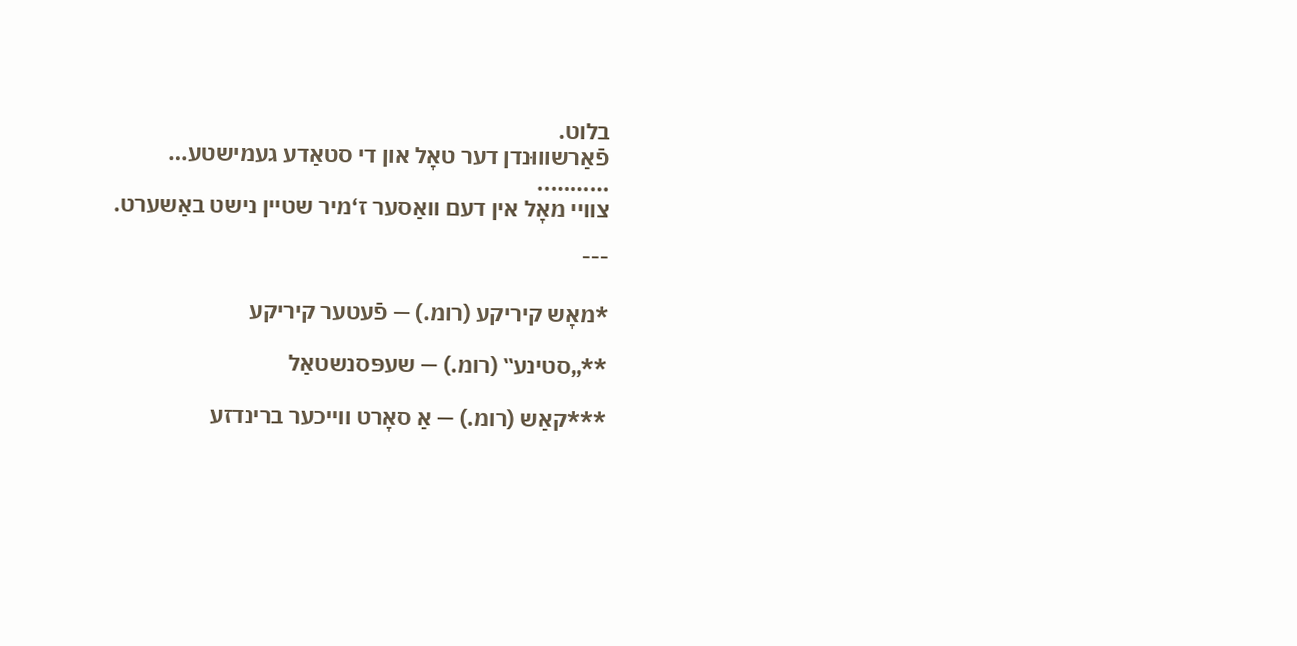בלוט.
פֿאַרשוווּנדן דער טאָל און די סטאַדע געמישטע…
………..
צוויי מאָל אין דעם וואַסער ז‘מיר שטיין נישט באַשערט.

־־־

*מאָש קיריקע (רומ.) — פֿעטער קיריקע

**„סטינע‟ (רומ.) — שעפּסנשטאַל

***קאַש (רומ.) — אַ סאָרט ווייכער ברינדזע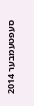סעפּטעמבער 2014